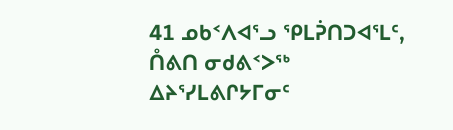41 ᓄᑲᑉᐱᐊᕐᓗ ᕿᒪᕉᑎᑐᐊᕐᒪᑦ, ᑍᕕᑎ ᓂᑯᕕᑉᐳᖅ ᐃᔨᕐᓯᒪᕕᒋᔭᒥᓂᑦ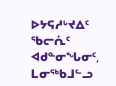ᐅᔭᕋᓱᒡᔪᐃᑦ ᖃᓕᕇᑦ ᐊᑯᓐᓂᖓᓂᑦ, ᒪᓂᖅᑲᒧᓪᓗ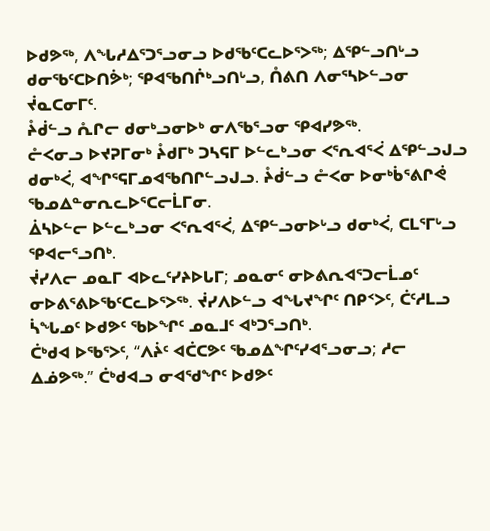ᐅᑯᕗᖅ, ᐱᖓᓱᐃᕐᑐᕐᓗᓂᓗ ᐅᑯᖃᑦᑕᓚᐅᕐᐳᖅ; ᐃᕿᓪᓗᑎᒡᓗ ᑯᓂᖃᑦᑕᐅᑎᕘᒃ; ᕿᐊᖃᑎᒌᒃᓗᑎᒡᓗ, ᑍᕕᑎ ᐱᓂᕐᓴᐅᓪᓗᓂ ᔫᓇᑕᓂᒥᑦ.
ᔧᑰᓪᓗ ᕅᒋᓕ ᑯᓂᒃᓗᓂᐅᒃ ᓂᐱᖃᕐᓗᓂ ᕿᐊᓯᕗᖅ.
ᓔᐸᓂᓗ ᐅᔪᕈᒥᓂᒃ ᔧᑯᒥᒃ ᑐᓴᕋᒥ ᐅᓪᓚᒃᓗᓂ ᐸᕐᕆᐊᕐᐹ ᐃᕿᓪᓗᒍᓗ ᑯᓂᒃᐹ, ᐊᖏᕐᕋᒥᓄᐊᖃᑎᒋᓪᓗᒍᓗ. ᔧᑰᓪᓗ ᓔᐸᓂ ᐅᓂᒃᑳᕐᕕᒋᕚ ᖃᓄᐃᓐᓂᕆᓚᐅᕐᑕᓕᒫᒥᓂ.
ᐄᓴᐅᓪᓕ ᐅᓪᓚᒃᓗᓂ ᐸᕐᕆᐊᕐᐹ, ᐃᕿᓪᓗᓂᐅᒡᓗ ᑯᓂᒃᐹ, ᑕᒪᕐᒥᒡᓗ ᕿᐊᓕᕐᓗᑎᒃ.
ᔫᓯᐱᓕ ᓄᓇᒥ ᐊᐅᓚᑦᓯᔨᐅᒐᒥ; ᓄᓇᓂᑦ ᓂᐅᕕᕆᐊᕐᑐᓕᒫᓄᑦ ᓂᐅᕕᕐᕕᐅᖃᑦᑕᓚᐅᕐᐳᖅ. ᔫᓯᐱᐅᓪᓗ ᐊᖓᔪᖏᑦ ᑎᑭᑉᐳᑦ, ᑖᑦᓱᒪᓗ ᓵᖓᓄᑦ ᐅᑯᕗᑦ ᖃᐅᖏᑦ ᓄᓇᒧᑦ ᐊᒃᑐᕐᓗᑎᒃ.
ᑖᒃᑯᐊ ᐅᖃᕐᐳᑦ, “ᐱᔩᑦ ᐊᑖᑕᕗᑦ ᖃᓄᐃᖏᑦᓯᐊᕐᓗᓂᓗ; ᓱᓕ ᐃᓅᕗᖅ.” ᑖᒃᑯᐊᓗ ᓂᐊᖁᖏᑦ ᐅᑯᕗᑦ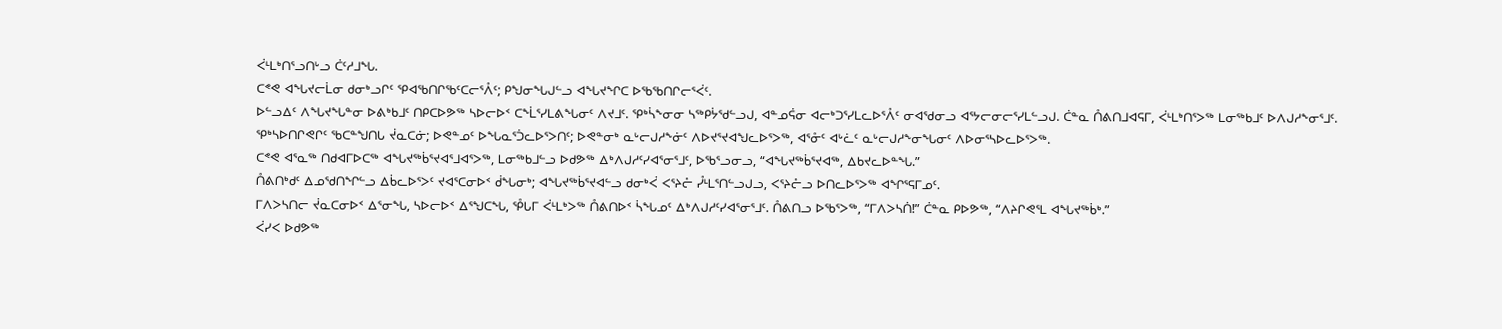ᐹᒻᒪᒃᑎᕐᓗᑎᒡᓗ ᑖᑦᓱᒧᖓ.
ᑕᕝᕙ ᐊᖓᔪᓕᒫᓂ ᑯᓂᒃᓗᒋᑦ ᕿᐊᖃᑎᒋᖃᑦᑕᓕᕐᐰᑦ; ᑭᖑᓂᖓᒍᓪᓗ ᐊᖓᔪᖏᑕ ᐅᖃᖃᑎᒋᓕᕐᐹᑦ.
ᐅᓪᓗᐃᑦ ᐱᖓᔪᖓᓐᓂ ᐅᕕᒃᑲᒧᑦ ᑎᑭᑕᐅᕗᖅ ᓴᐅᓕᐅᑉ ᑕᖕᒫᕐᓯᒪᕕᖓᓂᑦ ᐱᔪᒧᑦ. ᕿᒃᓵᖕᓂᓂ ᓴᖅᑭᔮᖁᓪᓗᒍ, ᐊᓐᓄᕌᓂ ᐊᓕᒃᑐᕐᓯᒪᓚᐅᕐᐰᑦ ᓂᐊᖁᓂᓗ ᐊᕐᔭᓕᓂᓕᕐᓯᒪᓪᓗᒍ. ᑖᓐᓇ ᑍᕕᑎᒧᐊᕋᒥ, ᐹᒻᒪᒃᑎᕐᐳᖅ ᒪᓂᖅᑲᒧᑦ ᐅᐱᒍᓱᖕᓂᕐᒧᑦ.
ᕿᒃᓴᐅᑎᒋᕙᒋᑦ ᖃᑕᓐᖑᑎᒐ ᔫᓇᑕᓃ; ᐅᕙᓐᓄᑦ ᐅᖓᓇᕐᑑᓚᐅᕐᐳᑎᑦ; ᐅᕙᓐᓂᒃ ᓇᒡᓕᒍᓱᖕᓃᑦ ᐱᐅᔪᕐᔪᐊᖑᓚᐅᕐᐳᖅ, ᐊᕐᓁᑦ ᐊᒡᓛᑦ ᓇᒡᓕᒍᓱᖕᓂᖓᓂᑦ ᐱᐅᓂᕐᓴᐅᓚᐅᕐᐳᖅ.
ᑕᕝᕙ ᐊᕐᓇᖅ ᑎᑯᐊᒥᐅᑕᖅ ᐊᖓᔪᖅᑳᕐᔪᐊᕐᒧᐊᕐᐳᖅ, ᒪᓂᖅᑲᒧᓪᓗ ᐅᑯᕗᖅ ᐃᒃᐱᒍᓱᑦᓯᐊᕐᓂᕐᒧᑦ, ᐅᖃᕐᓗᓂᓗ, “ᐊᖓᔪᖅᑳᕐᔪᐊᖅ, ᐃᑲᔪᓚᐅᓐᖓ.”
ᑍᕕᑎᒃᑯᑦ ᐃᓄᖁᑎᖏᓪᓗ ᐃᑳᓚᐅᕐᐳᑦ ᔪᐊᕐᑕᓂᐅᑉ ᑰᖓᓂᒃ; ᐊᖓᔪᖅᑳᕐᔪᐊᓪᓗ ᑯᓂᒃᐹ ᐸᕐᔨᓔ ᓮᒻᒪᕐᑎᓪᓗᒍᓗ, ᐸᕐᔨᓔᓗ ᐅᑎᓚᐅᕐᐳᖅ ᐊᖏᕐᕋᒥᓄᑦ.
ᒥᐱᐳᓴᑎᓕ ᔫᓇᑕᓂᐅᑉ ᐃᕐᓂᖓ, ᓴᐅᓕᐅᑉ ᐃᕐᖑᑕᖓ, ᕾᒐᒥ ᐹᒻᒪᒃᐳᖅ ᑍᕕᑎᐅᑉ ᓵᖓᓄᑦ ᐃᒃᐱᒍᓱᑦᓯᐊᕐᓂᕐᒧᑦ. ᑍᕕᑎᓗ ᐅᖃᕐᐳᖅ, “ᒥᐱᐳᓴᑏ!” ᑖᓐᓇ ᑭᐅᕗᖅ, “ᐱᔨᒋᕙᕐᒪ ᐊᖓᔪᖅᑳᒃ.”
ᐹᓯᐸ ᐅᑯᕗᖅ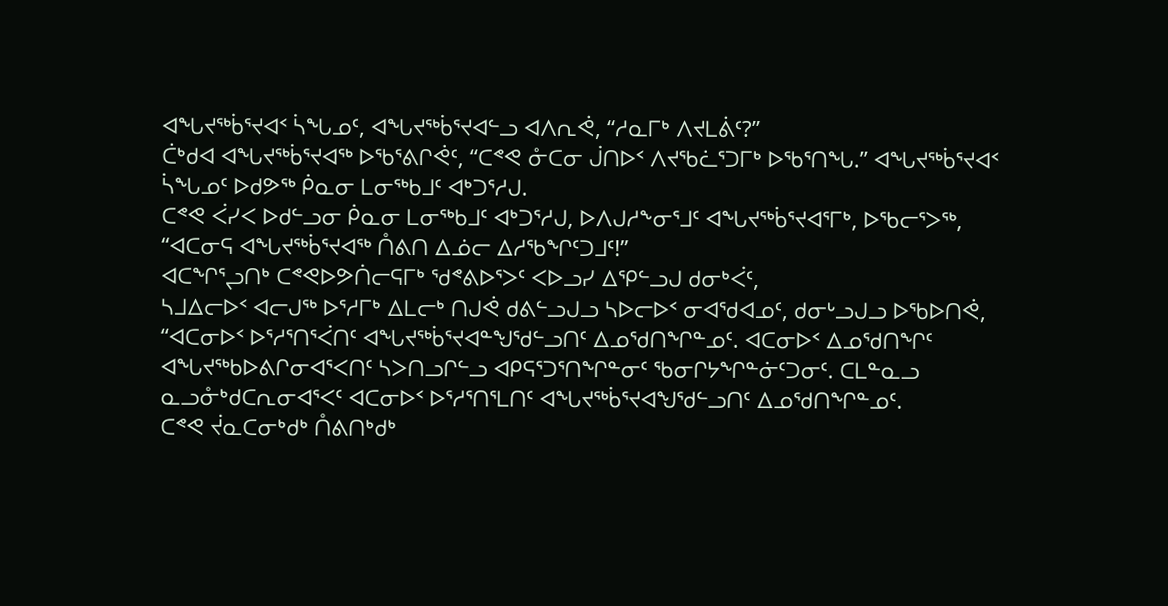ᐊᖓᔪᖅᑳᕐᔪᐊᑉ ᓵᖓᓄᑦ, ᐊᖓᔪᖅᑳᕐᔪᐊᓪᓗ ᐊᐱᕆᕚ, “ᓱᓇᒥᒃ ᐱᔪᒪᕖᑦ?”
ᑖᒃᑯᐊ ᐊᖓᔪᖅᑳᕐᔪᐊᖅ ᐅᖃᕐᕕᒋᕚᑦ, “ᑕᕝᕙ ᓁᑕᓂ ᒎᑎᐅᑉ ᐱᔪᖃᓛᕐᑐᒥᒃ ᐅᖃᕐᑎᖓ.” ᐊᖓᔪᖅᑳᕐᔪᐊᑉ ᓵᖓᓄᑦ ᐅᑯᕗᖅ ᑮᓇᓂ ᒪᓂᖅᑲᒧᑦ ᐊᒃᑐᕐᓱᒍ.
ᑕᕝᕙ ᐹᓯᐸ ᐅᑯᓪᓗᓂ ᑮᓇᓂ ᒪᓂᖅᑲᒧᑦ ᐊᒃᑐᕐᓱᒍ, ᐅᐱᒍᓱᖕᓂᕐᒧᑦ ᐊᖓᔪᖅᑳᕐᔪᐊᕐᒥᒃ, ᐅᖃᓕᕐᐳᖅ, “ᐊᑕᓂᕋ ᐊᖓᔪᖅᑳᕐᔪᐊᖅ ᑍᕕᑎ ᐃᓅᓕ ᐃᓱᖃᖏᑦᑐᒧᑦ!”
ᐊᑕᖏᕐᖢᑎᒃ ᑕᕝᕙᐅᕗᑏᓕᕋᒥᒃ ᖁᕝᕕᐅᕐᐳᑦ ᐸᐅᓗᓯ ᐃᕿᓪᓗᒍ ᑯᓂᒃᐹᑦ,
ᓴᒧᐃᓕᐅᑉ ᐊᓕᒍᖅ ᐅᕐᓱᒥᒃ ᐃᒪᓕᒃ ᑎᒍᕚ ᑯᕕᓪᓗᒍᓗ ᓴᐅᓕᐅᑉ ᓂᐊᖁᐊᓄᑦ, ᑯᓂᒡᓗᒍᓗ ᐅᖃᐅᑎᕚ, “ᐊᑕᓂᐅᑉ ᐅᕐᓱᕐᑎᕐᐹᑎᑦ ᐊᖓᔪᖅᑳᕐᔪᐊᓐᖑᖁᓪᓗᑎᑦ ᐃᓄᖁᑎᖏᓐᓄᑦ. ᐊᑕᓂᐅᑉ ᐃᓄᖁᑎᖏᑦ ᐊᖓᔪᖅᑲᐅᕕᒋᓂᐊᕐᐸᑎᑦ ᓴᐳᑎᓗᒋᓪᓗ ᐊᑭᕋᕐᑐᕐᑎᖏᓐᓂᑦ ᖃᓂᒋᔭᖏᓐᓃᑦᑐᓂᑦ. ᑕᒪᓐᓇᓗ ᓇᓗᓁᒃᑯᑕᕆᓂᐊᕐᐸᑦ ᐊᑕᓂᐅᑉ ᐅᕐᓱᕐᑎᕐᒪᑎᑦ ᐊᖓᔪᖅᑳᕐᔪᐊᖑᖁᓪᓗᑎᑦ ᐃᓄᖁᑎᖏᓐᓄᑦ.
ᑕᕝᕙ ᔫᓇᑕᓂᒃᑯᒃ ᑍᕕᑎᒃᑯᒃ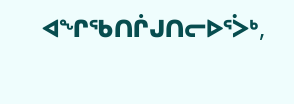ᐊᖏᖃᑎᒌᒍᑎᓕᐅᕐᐴᒃ,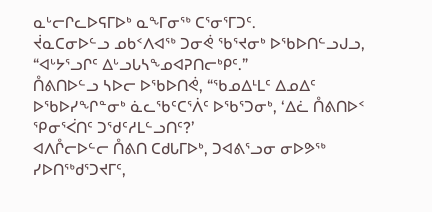ᓇᒡᓕᒋᓚᐅᕋᒥᐅᒃ ᓇᖕᒥᓂᖅ ᑕᕐᓂᕐᒥᑐᑦ.
ᔫᓇᑕᓂᐅᓪᓗ ᓄᑲᑉᐱᐊᖅ ᑐᓂᕚ ᖃᕐᔪᓂᒃ ᐅᖃᐅᑎᓪᓗᒍᓗ, “ᐊᒡᔭᕐᓗᒋᑦ ᐃᒡᓗᒐᓴᖕᓄᐊᕈᑎᓕᒃᑭᑦ.”
ᑍᕕᑎᐅᓪᓗ ᓴᐅᓕ ᐅᖃᐅᑎᕚ, “ᖃᓄᐃᒻᒪᑦ ᐃᓄᐃᑦ ᐅᖃᐅᓯᖏᓐᓂᒃ ᓈᓚᖃᑦᑕᕐᐲᑦ ᐅᖃᕐᑐᓂᒃ, ‘ᐃᓛ ᑍᕕᑎᐅᑉ ᕿᓂᕐᐹᑎᑦ ᑐᖁᑦᓱᒪᓪᓗᑎᑦ?’
ᐊᐱᒊᓕᐅᓪᓕ ᑍᕕᑎ ᑕᑯᒐᒥᐅᒃ, ᑐᐊᕕᕐᓗᓂ ᓂᐅᕗᖅ ᓯᐅᑎᖅᑯᕐᑐᔪᒥᑦ,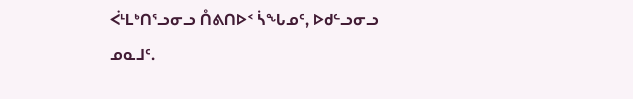ᐹᒻᒪᒃᑎᕐᓗᓂᓗ ᑍᕕᑎᐅᑉ ᓵᖓᓄᑦ, ᐅᑯᓪᓗᓂᓗ ᓄᓇᒧᑦ.